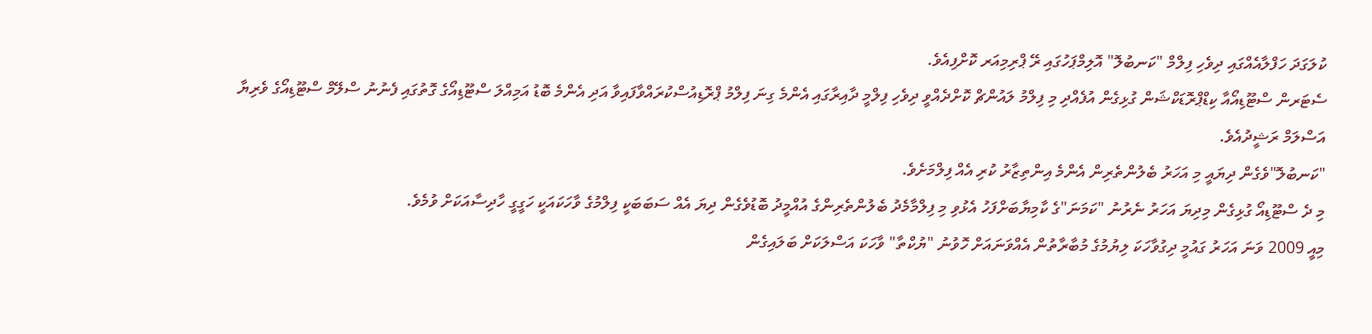ކުލަގަދަ ހަފްލާއެއްގައި ދިވެހި ފިލްމް "ކަނބުލޮ" އޮލިމްޕަހުގައި ރޭ ޕްރިމިއަރ ކޮށްފިއެވެ.
ސެޓަރން ސްޓޫޑިއޯއާ ކިޑްޕްރޮޑަކްޝަން ގުޅިގެން އުފެއްދި މި ފިލްމު ލައުންޗް ކޮށްދެއްވީ ދިވެހި ފިލްމީ ދާއިރާގައި އެންމެ ގިނަ ފިލްމު ޕްރޮޑިއުސްކުރައްވާފައިވާ އަދި އެންމެ ބޮޑު އަމިއްލަ ސްޓޫޑިއޯގެ ގޮތުގައި ފެނުނު ސްލޭމް ސްޓޫޑިއޯގެ ވެރިޔާ އަސްލަމް ރަޝީދުއެވެ.
"ކަނބުލޮ"ވެގެން ދިޔައީ މި އަހަރު ބެލުންތެރިން އެންމެ އިންތިޒާރު ކުރި އެއް ފިލްމަށެވެ.
މި ދެ ސްޓޫޑިއޯ ގުޅިގެން މިދިޔަ އަހަރު ނެރުނު "ކަމަނަ"ގެ ކާމިޔާބަށްފަހު އެޅުވި މި ފިލްމާމެދު ބެލުންތެރިންގެ އުއްމީދު ބޮޑުވެގެން ދިޔަ އެއް ސަބަބަކީ ފިލްމުގެ ވާހަކައަކީ ހަގީގީ ހާދިސާއަކަށް ވުމެވެ.
މިއީ 2009 ވަނަ އަހަރު ގައުމީ ދިގުވާހަކަ ލިޔުމުގެ މުބާރާތުން އެއްވަނައަށް ހޮވުނު "ޔުކްތާ" ވާހަކަ އަސްލަކަށް ބަލައިގެން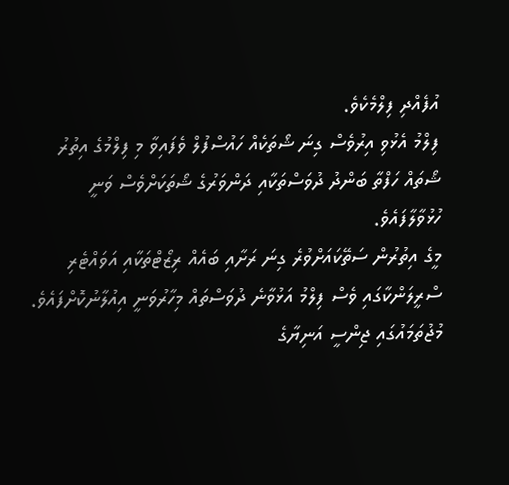އުފެއްދި ފިލްމެކެވެ.
ފިލްމު އެޅުވި އިރުވެސް ގިނަ ޝޯތަކެއް ހައުސްފުލް ވެފައިވާ މި ފިލްމުގެ އިތުރު ޝޯތައް ހަފްތާ ބަންދު ދުވަސްތަކާއި ދަންވަރުގެ ޝޯތަކަށްވެސް ވަނީ ހުޅުވާލާފައެވެ.
މީގެ އިތުރުން ސަތޭކައަށްވުރެ ގިނަ ރަށާއި ބައެއް ރިޒޯޓްތަކާއި އަވައްޓެރި ސްރީލަންކާގައި ވެސް ފިލްމު އަޅުވާނެ ދުވަސްތައް މިހާރުވަނީ އިއުލާނުކޮށްފައެވެ.
މުޖުތަމައުގައި ޖިންސީ އަނިޔާގެ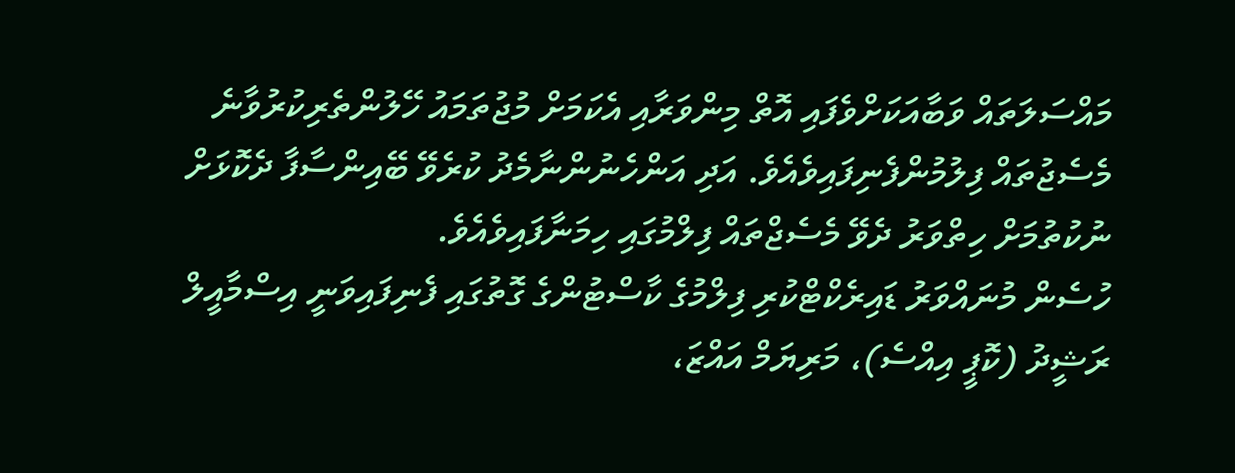މައްސަލަތައް ވަބާއަކަށްވެފައި އޮތް މިންވަރާއި އެކަމަށް މުޖުތަމައު ހޭލުންތެރިކުރުވާނެ މެސެޖުތައް ފިލުމުންފެނިފައިވެއެވެ. އަދި އަންހެނުންނާމެދު ކުރެވޭ ބޭއިންސާފާ ދެކޮޅަށް ނުކުތުމަށް ހިތްވަރު ދެވޭ މެސެޖްތައް ފިލްމުގައި ހިމަނާފައިވެއެވެ.
ހުސެން މުނައްވަރު ޑައިރެކްޓްކުރި ފިލްމުގެ ކާސްޓުންގެ ގޮތުގައި ފެނިފައިވަނީ އިސްމާއީލް ރަޝީދު (ކޮޕީ އިއްސެ)، މަރިޔަމް އައްޒަ،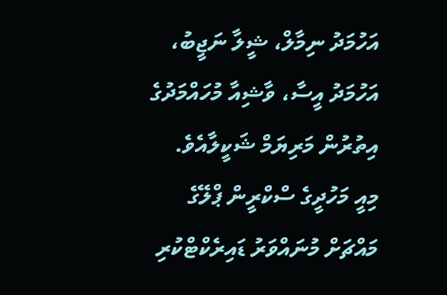އަހުމަދު ނިމާލް، ޝީލާ ނަޖީބު، އަހުމަދު އީސާ، ވާޝިއާ މުހައްމަދުގެ އިތުރުން މަރިޔަމް ޝަކީލާއެވެ.
މިއީ މަހުދީގެ ސްކްރީން ޕްލޭގެ މައްޗަށް މުނައްވަރު ޑައިރެކްޓްކުރި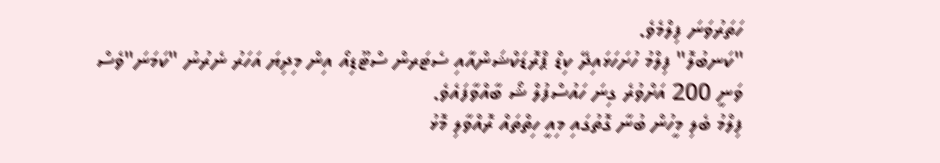ހަތަރުވަނަ ފިލްމެވެ.
"ކަނބުލޮ" ފިލްމު ހުށަހަޅައިދޭ ކިޑް ޕްރޮޑަކްޝަންއާއި ސެޓަރން ސްޓޫޑިއޯ އިން މިދިޔަ އަހަރު ނެރުނު "ކަމަނަ"ވެސް ވަނީ 200 އަށްވުރެ ގިނަ ހައުސްފުލް ޝޯ ބާއްވާފައެވެ.
ފިލްމު ބެލި މީހުން ބުނާ ގޮތުގައި މިއީ ހިތްތައް ރޮއްވާލި މޮޅު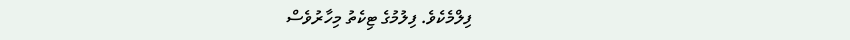ފިލްމެކެވެ. ފިލުމުގެ ޓިކެތު މިހާރުވެސް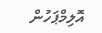އޮލިމްޕަހުން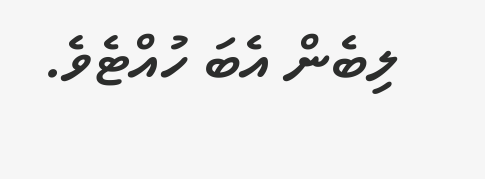ލިބެން އެބަ ހުއްޓެވެ.